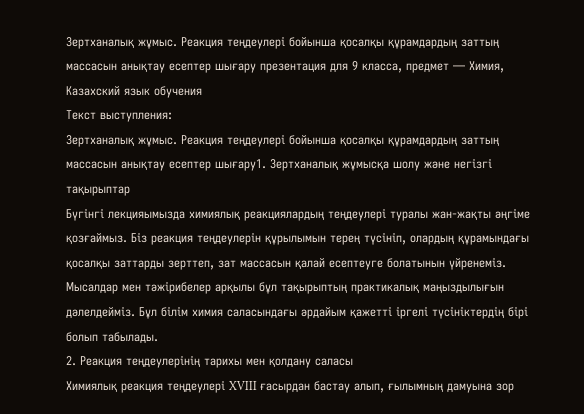Зертханалық жұмыс. Реакция теңдеулері бойынша қосалқы құрамдардың заттың массасын анықтау есептер шығару презентация для 9 класса, предмет — Химия, Казахский язык обучения
Текст выступления:
Зертханалық жұмыс. Реакция теңдеулері бойынша қосалқы құрамдардың заттың массасын анықтау есептер шығару1. Зертханалық жұмысқа шолу және негізгі тақырыптар
Бүгінгі лекцияымызда химиялық реакциялардың теңдеулері туралы жан-жақты әңгіме қозғаймыз. Біз реакция теңдеулерін құрылымын терең түсініп, олардың құрамындағы қосалқы заттарды зерттеп, зат массасын қалай есептеуге болатынын үйренеміз. Мысалдар мен тәжірибелер арқылы бұл тақырыптың практикалық маңыздылығын дәлелдейміз. Бұл білім химия саласындағы әрдайым қажетті іргелі түсініктердің бірі болып табылады.
2. Реакция теңдеулерінің тарихы мен қолдану саласы
Химиялық реакция теңдеулері XVIII ғасырдан бастау алып, ғылымның дамуына зор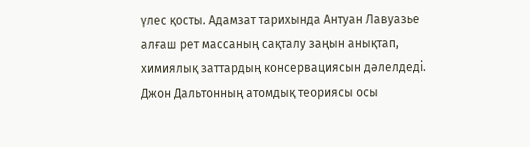үлес қосты. Адамзат тарихында Антуан Лавуазье алғаш рет массаның сақталу заңын анықтап, химиялық заттардың консервациясын дәлелдеді. Джон Дальтонның атомдық теориясы осы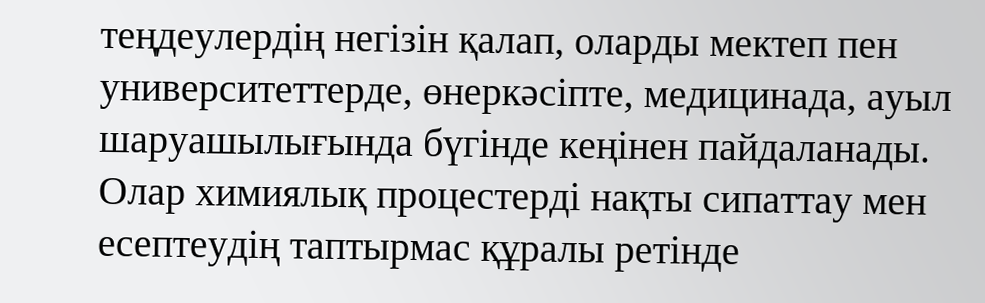теңдеулердің негізін қалап, оларды мектеп пен университеттерде, өнеркәсіпте, медицинада, ауыл шаруашылығында бүгінде кеңінен пайдаланады. Олар химиялық процестерді нақты сипаттау мен есептеудің таптырмас құралы ретінде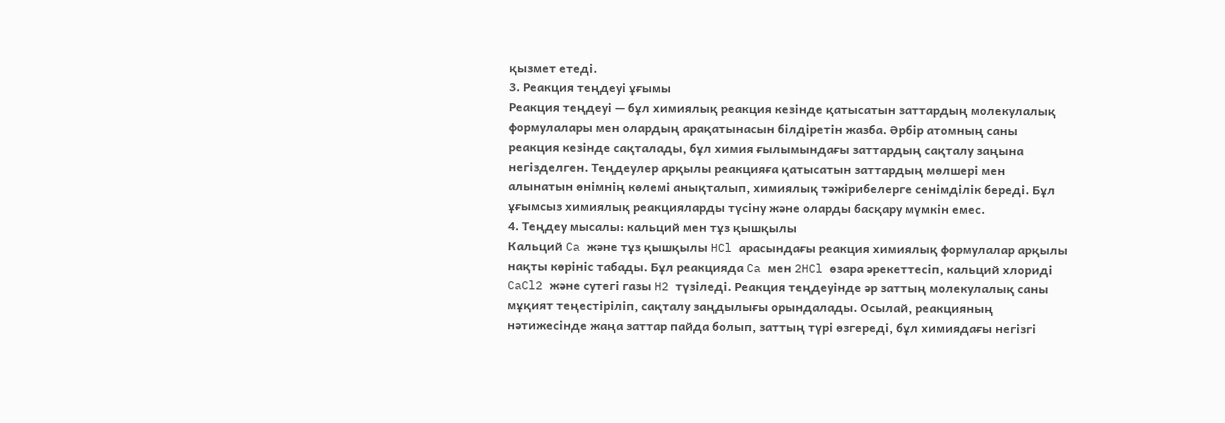қызмет етеді.
3. Реакция теңдеуі ұғымы
Реакция теңдеуі — бұл химиялық реакция кезінде қатысатын заттардың молекулалық формулалары мен олардың арақатынасын білдіретін жазба. Әрбір атомның саны реакция кезінде сақталады, бұл химия ғылымындағы заттардың сақталу заңына негізделген. Теңдеулер арқылы реакцияға қатысатын заттардың мөлшері мен алынатын өнімнің көлемі анықталып, химиялық тәжірибелерге сенімділік береді. Бұл ұғымсыз химиялық реакцияларды түсіну және оларды басқару мүмкін емес.
4. Теңдеу мысалы: кальций мен тұз қышқылы
Кальций Ca және тұз қышқылы HCl арасындағы реакция химиялық формулалар арқылы нақты көрініс табады. Бұл реакцияда Ca мен 2HCl өзара әрекеттесіп, кальций хлориді CaCl2 және сутегі газы H2 түзіледі. Реакция теңдеуінде әр заттың молекулалық саны мұқият теңестіріліп, сақталу заңдылығы орындалады. Осылай, реакцияның нәтижесінде жаңа заттар пайда болып, заттың түрі өзгереді, бұл химиядағы негізгі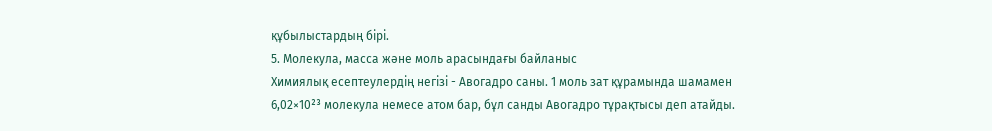құбылыстардың бірі.
5. Молекула, масса және моль арасындағы байланыс
Химиялық есептеулердің негізі - Авогадро саны. 1 моль зат құрамында шамамен 6,02×10²³ молекула немесе атом бар, бұл санды Авогадро тұрақтысы деп атайды.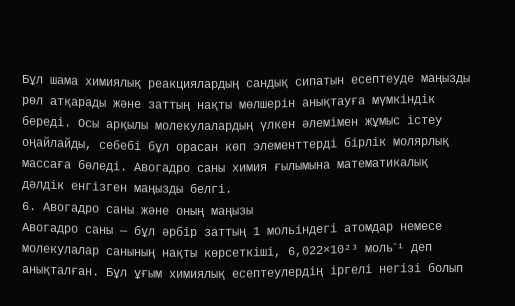Бұл шама химиялық реакциялардың сандық сипатын есептеуде маңызды рөл атқарады және заттың нақты мөлшерін анықтауға мүмкіндік береді. Осы арқылы молекулалардың үлкен әлемімен жұмыс істеу оңайлайды, себебі бұл орасан көп элементтерді бірлік молярлық массаға бөледі. Авогадро саны химия ғылымына математикалық дәлдік енгізген маңызды белгі.
6. Авогадро саны және оның маңызы
Авогадро саны — бұл әрбір заттың 1 мольіндегі атомдар немесе молекулалар санының нақты көрсеткіші, 6,022×10²³ моль⁻¹ деп анықталған. Бұл ұғым химиялық есептеулердің іргелі негізі болып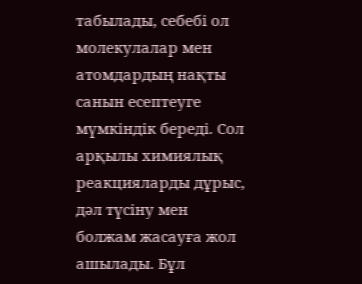табылады, себебі ол молекулалар мен атомдардың нақты санын есептеуге мүмкіндік береді. Сол арқылы химиялық реакцияларды дұрыс, дәл түсіну мен болжам жасауға жол ашылады. Бұл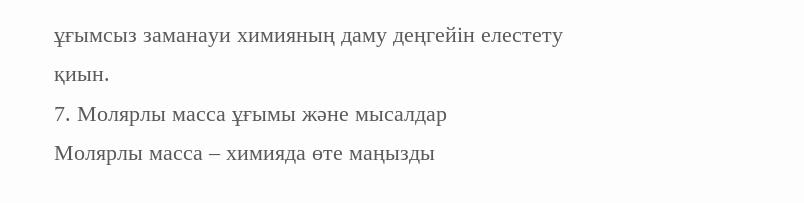ұғымсыз заманауи химияның даму деңгейін елестету қиын.
7. Молярлы масса ұғымы және мысалдар
Молярлы масса – химияда өте маңызды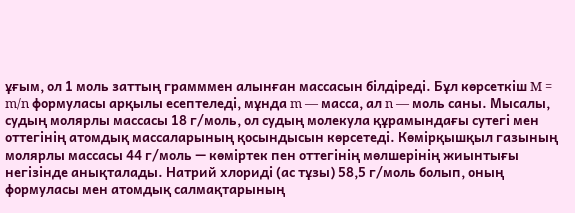ұғым, ол 1 моль заттың грамммен алынған массасын білдіреді. Бұл көрсеткіш M = m/n формуласы арқылы есептеледі, мұнда m — масса, ал n — моль саны. Мысалы, судың молярлы массасы 18 г/моль, ол судың молекула құрамындағы сутегі мен оттегінің атомдық массаларының қосындысын көрсетеді. Көмірқышқыл газының молярлы массасы 44 г/моль — көміртек пен оттегінің мөлшерінің жиынтығы негізінде анықталады. Натрий хлориді (ас тұзы) 58,5 г/моль болып, оның формуласы мен атомдық салмақтарының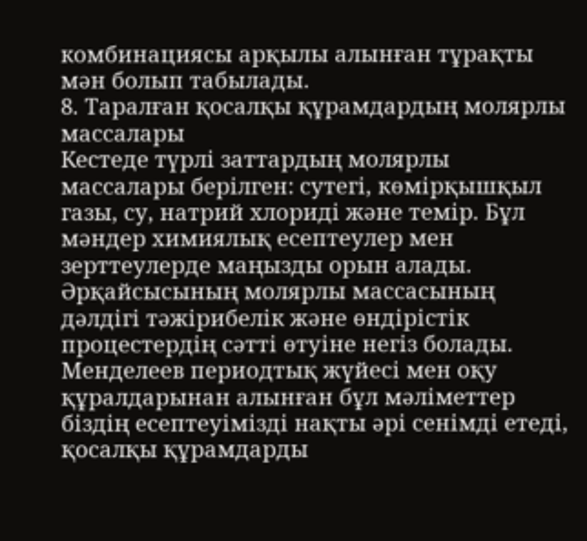комбинациясы арқылы алынған тұрақты мән болып табылады.
8. Таралған қосалқы құрамдардың молярлы массалары
Кестеде түрлі заттардың молярлы массалары берілген: сутегі, көмірқышқыл газы, су, натрий хлориді және темір. Бұл мәндер химиялық есептеулер мен зерттеулерде маңызды орын алады. Әрқайсысының молярлы массасының дәлдігі тәжірибелік және өндірістік процестердің сәтті өтуіне негіз болады. Менделеев периодтық жүйесі мен оқу құралдарынан алынған бұл мәліметтер біздің есептеуімізді нақты әрі сенімді етеді, қосалқы құрамдарды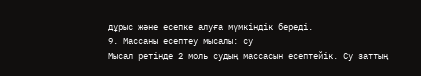дұрыс және есепке алуға мүмкіндік береді.
9. Массаны есептеу мысалы: су
Мысал ретінде 2 моль судың массасын есептейік. Су заттың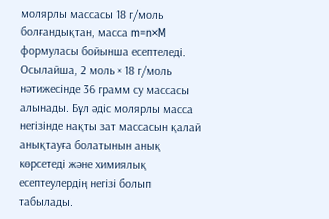молярлы массасы 18 г/моль болғандықтан, масса m=n×M формуласы бойынша есептеледі. Осылайша, 2 моль × 18 г/моль нәтижесінде 36 грамм су массасы алынады. Бұл әдіс молярлы масса негізінде нақты зат массасын қалай анықтауға болатынын анық көрсетеді және химиялық есептеулердің негізі болып табылады.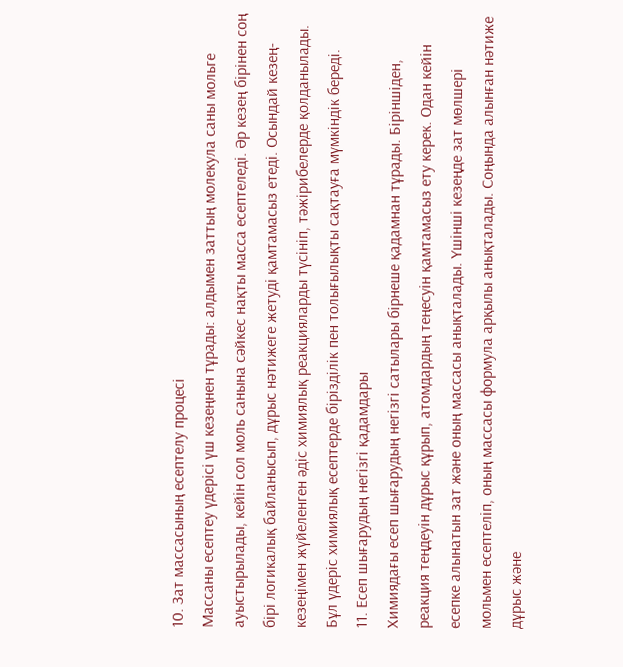10. Зат массасының есептелу процесі
Массаны есептеу үдерісі үш кезеңнен тұрады: алдымен заттың молекула саны мольге ауыстырылады, кейін сол моль санына сәйкес нақты масса есептеледі. Әр кезең бірінен соң бірі логикалық байланысып, дұрыс нәтижеге жетуді қамтамасыз етеді. Осындай кезең-кезеңімен жүйеленген әдіс химиялық реакцияларды түсініп, тәжірибелерде қолданылады. Бұл үдеріс химиялық есептерде бірізділік пен толығылықты сақтауға мүмкіндік береді.
11. Есеп шығарудың негізгі қадамдары
Химиядағы есеп шығарудың негізгі сатылары бірнеше қадамнан тұрады. Біріншіден, реакция теңдеуін дұрыс құрып, атомдардың теңесуін қамтамасыз ету керек. Одан кейін есепке алынатын зат және оның массасы анықталады. Үшінші кезеңде зат мөлшері мольмен есептеліп, оның массасы формула арқылы анықталады. Соңында алынған нәтиже дұрыс және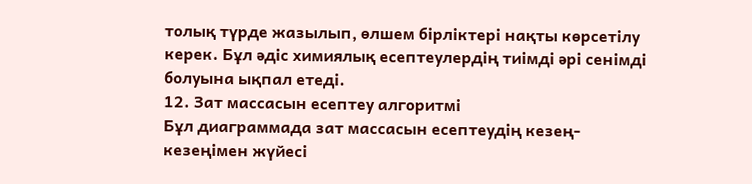толық түрде жазылып, өлшем бірліктері нақты көрсетілу керек. Бұл әдіс химиялық есептеулердің тиімді әрі сенімді болуына ықпал етеді.
12. Зат массасын есептеу алгоритмі
Бұл диаграммада зат массасын есептеудің кезең-кезеңімен жүйесі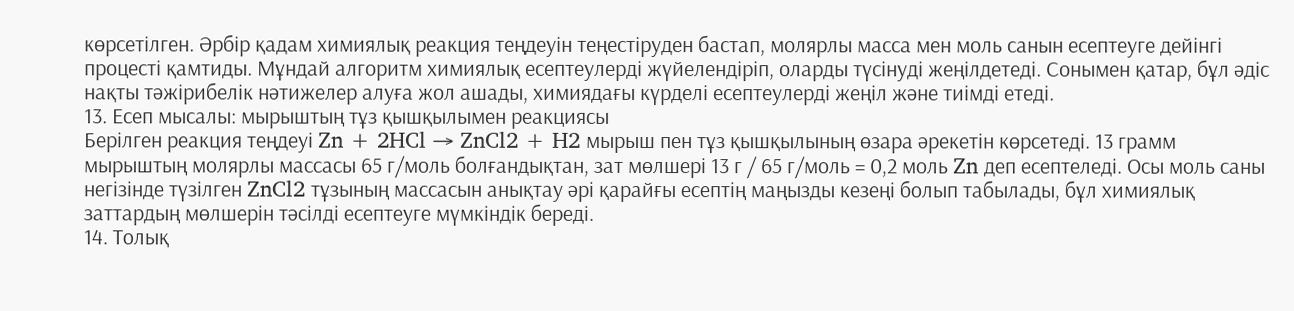көрсетілген. Әрбір қадам химиялық реакция теңдеуін теңестіруден бастап, молярлы масса мен моль санын есептеуге дейінгі процесті қамтиды. Мұндай алгоритм химиялық есептеулерді жүйелендіріп, оларды түсінуді жеңілдетеді. Сонымен қатар, бұл әдіс нақты тәжірибелік нәтижелер алуға жол ашады, химиядағы күрделі есептеулерді жеңіл және тиімді етеді.
13. Есеп мысалы: мырыштың тұз қышқылымен реакциясы
Берілген реакция теңдеуі Zn + 2HCl → ZnCl2 + H2 мырыш пен тұз қышқылының өзара әрекетін көрсетеді. 13 грамм мырыштың молярлы массасы 65 г/моль болғандықтан, зат мөлшері 13 г / 65 г/моль = 0,2 моль Zn деп есептеледі. Осы моль саны негізінде түзілген ZnCl2 тұзының массасын анықтау әрі қарайғы есептің маңызды кезеңі болып табылады, бұл химиялық заттардың мөлшерін тәсілді есептеуге мүмкіндік береді.
14. Толық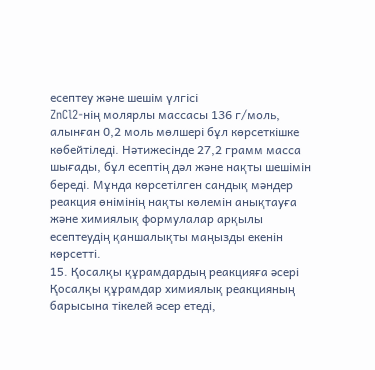есептеу және шешім үлгісі
ZnCl2-нің молярлы массасы 136 г/моль, алынған 0,2 моль мөлшері бұл көрсеткішке көбейтіледі. Нәтижесінде 27,2 грамм масса шығады, бұл есептің дәл және нақты шешімін береді. Мұнда көрсетілген сандық мәндер реакция өнімінің нақты көлемін анықтауға және химиялық формулалар арқылы есептеудің қаншалықты маңызды екенін көрсетті.
15. Қосалқы құрамдардың реакцияға әсері
Қосалқы құрамдар химиялық реакцияның барысына тікелей әсер етеді,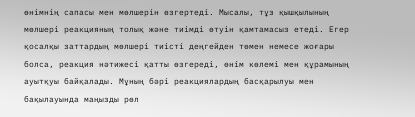өнімнің сапасы мен мөлшерін өзгертеді. Мысалы, тұз қышқылының мөлшері реакцияның толық және тиімді өтуін қамтамасыз етеді. Егер қосалқы заттардың мөлшері тиісті деңгейден төмен немесе жоғары болса, реакция нәтижесі қатты өзгереді, өнім көлемі мен құрамының ауытқуы байқалады. Мұның бәрі реакциялардың басқарылуы мен бақылауында маңызды рөл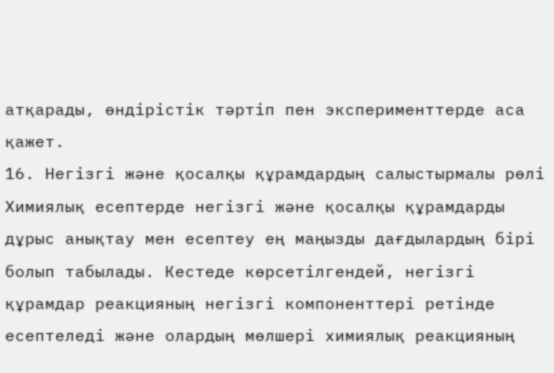атқарады, өндірістік тәртіп пен эксперименттерде аса қажет.
16. Негізгі және қосалқы құрамдардың салыстырмалы рөлі
Химиялық есептерде негізгі және қосалқы құрамдарды дұрыс анықтау мен есептеу ең маңызды дағдылардың бірі болып табылады. Кестеде көрсетілгендей, негізгі құрамдар реакцияның негізгі компоненттері ретінде есептеледі және олардың мөлшері химиялық реакцияның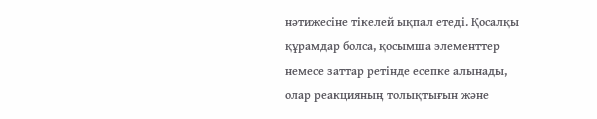нәтижесіне тікелей ықпал етеді. Қосалқы құрамдар болса, қосымша элементтер немесе заттар ретінде есепке алынады, олар реакцияның толықтығын және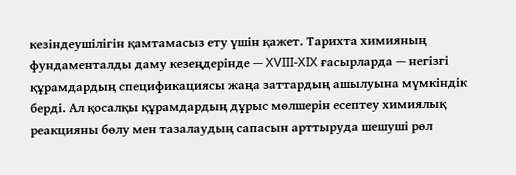кезіндеушілігін қамтамасыз ету үшін қажет. Тарихта химияның фундаменталды даму кезеңдерінде — XVIII-XIX ғасырларда — негізгі құрамдардың спецификациясы жаңа заттардың ашылуына мүмкіндік берді. Ал қосалқы құрамдардың дұрыс мөлшерін есептеу химиялық реакцияны бөлу мен тазалаудың сапасын арттыруда шешуші рөл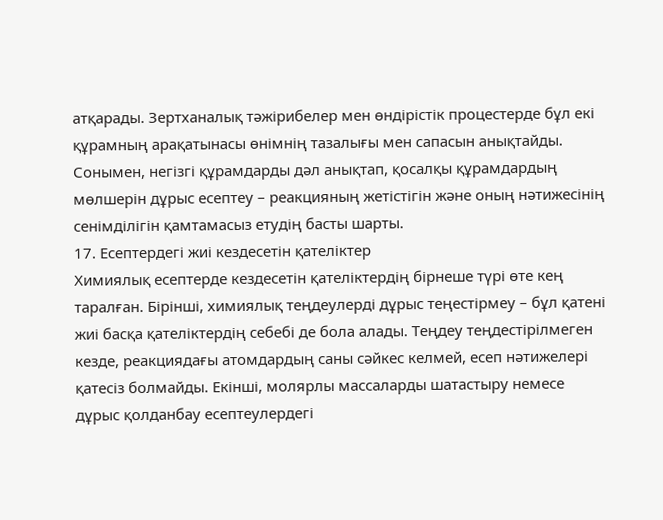атқарады. Зертханалық тәжірибелер мен өндірістік процестерде бұл екі құрамның арақатынасы өнімнің тазалығы мен сапасын анықтайды. Сонымен, негізгі құрамдарды дәл анықтап, қосалқы құрамдардың мөлшерін дұрыс есептеу – реакцияның жетістігін және оның нәтижесінің сенімділігін қамтамасыз етудің басты шарты.
17. Есептердегі жиі кездесетін қателіктер
Химиялық есептерде кездесетін қателіктердің бірнеше түрі өте кең таралған. Бірінші, химиялық теңдеулерді дұрыс теңестірмеу – бұл қатені жиі басқа қателіктердің себебі де бола алады. Теңдеу теңдестірілмеген кезде, реакциядағы атомдардың саны сәйкес келмей, есеп нәтижелері қатесіз болмайды. Екінші, молярлы массаларды шатастыру немесе дұрыс қолданбау есептеулердегі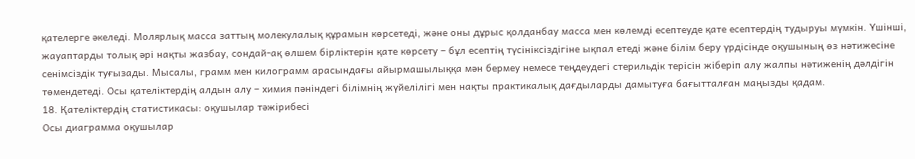қателерге әкеледі. Молярлық масса заттың молекулалық құрамын көрсетеді, және оны дұрыс қолданбау масса мен көлемді есептеуде қате есептердің тудыруы мүмкін. Үшінші, жауаптарды толық әрі нақты жазбау, сондай-ақ өлшем бірліктерін қате көрсету – бұл есептің түсініксіздігіне ықпал етеді және білім беру үрдісінде оқушының өз нәтижесіне сенімсіздік туғызады. Мысалы, грамм мен килограмм арасындағы айырмашылыққа мән бермеу немесе теңдеудегі стерильдік терісін жіберіп алу жалпы нәтиженің дәлдігін төмендетеді. Осы қателіктердің алдын алу – химия пәніндегі білімнің жүйелілігі мен нақты практикалық дағдыларды дамытуға бағытталған маңызды қадам.
18. Қателіктердің статистикасы: оқушылар тәжірибесі
Осы диаграмма оқушылар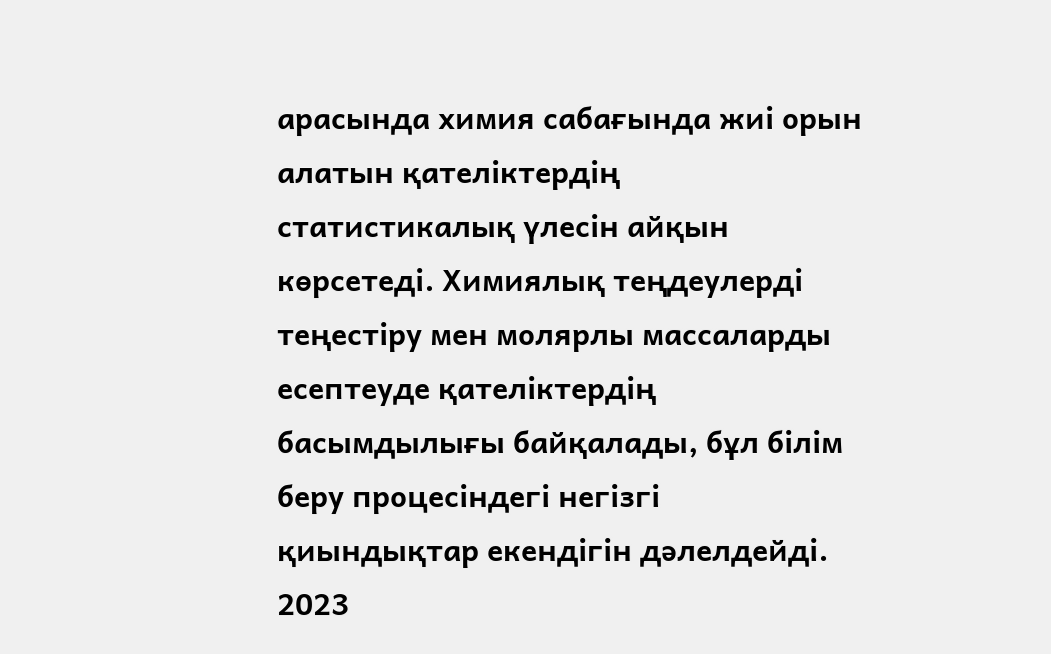арасында химия сабағында жиі орын алатын қателіктердің статистикалық үлесін айқын көрсетеді. Химиялық теңдеулерді теңестіру мен молярлы массаларды есептеуде қателіктердің басымдылығы байқалады, бұл білім беру процесіндегі негізгі қиындықтар екендігін дәлелдейді. 2023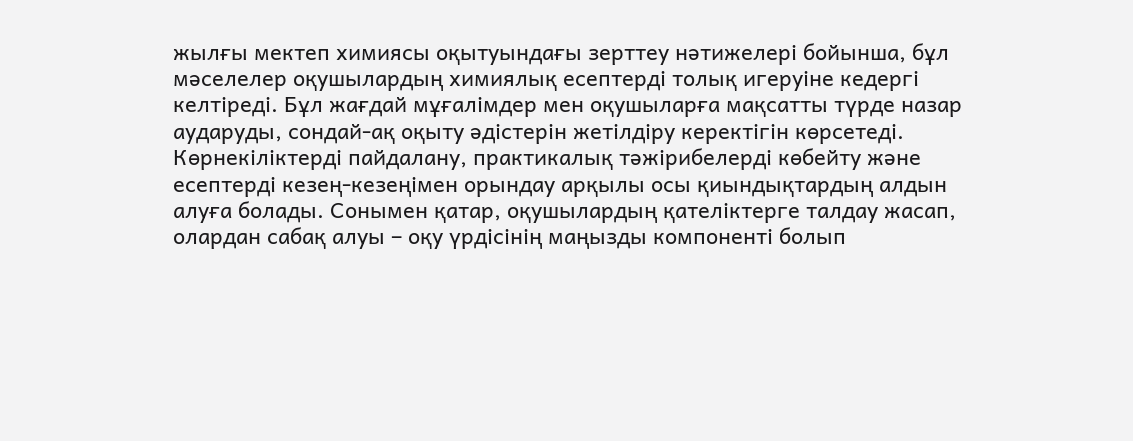жылғы мектеп химиясы оқытуындағы зерттеу нәтижелері бойынша, бұл мәселелер оқушылардың химиялық есептерді толық игеруіне кедергі келтіреді. Бұл жағдай мұғалімдер мен оқушыларға мақсатты түрде назар аударуды, сондай-ақ оқыту әдістерін жетілдіру керектігін көрсетеді. Көрнекіліктерді пайдалану, практикалық тәжірибелерді көбейту және есептерді кезең-кезеңімен орындау арқылы осы қиындықтардың алдын алуға болады. Сонымен қатар, оқушылардың қателіктерге талдау жасап, олардан сабақ алуы – оқу үрдісінің маңызды компоненті болып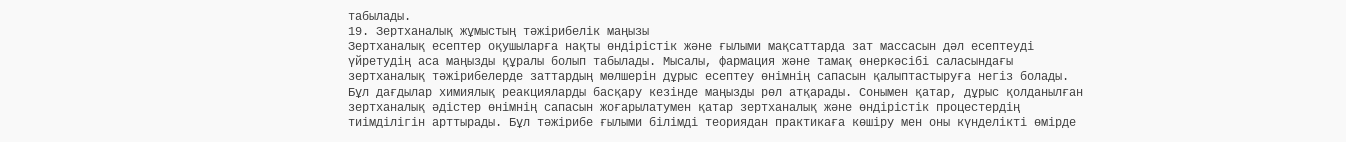табылады.
19. Зертханалық жұмыстың тәжірибелік маңызы
Зертханалық есептер оқушыларға нақты өндірістік және ғылыми мақсаттарда зат массасын дәл есептеуді үйретудің аса маңызды құралы болып табылады. Мысалы, фармация және тамақ өнеркәсібі саласындағы зертханалық тәжірибелерде заттардың мөлшерін дұрыс есептеу өнімнің сапасын қалыптастыруға негіз болады. Бұл дағдылар химиялық реакцияларды басқару кезінде маңызды рөл атқарады. Сонымен қатар, дұрыс қолданылған зертханалық әдістер өнімнің сапасын жоғарылатумен қатар зертханалық және өндірістік процестердің тиімділігін арттырады. Бұл тәжірибе ғылыми білімді теориядан практикаға көшіру мен оны күнделікті өмірде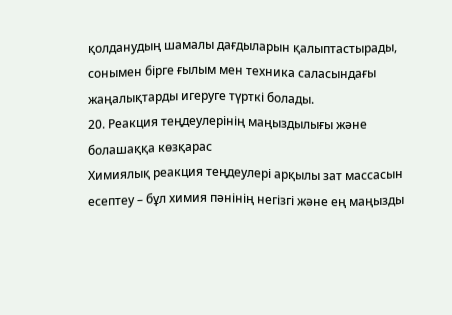қолданудың шамалы дағдыларын қалыптастырады, сонымен бірге ғылым мен техника саласындағы жаңалықтарды игеруге түрткі болады.
20. Реакция теңдеулерінің маңыздылығы және болашаққа көзқарас
Химиялық реакция теңдеулері арқылы зат массасын есептеу – бұл химия пәнінің негізгі және ең маңызды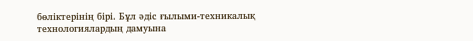бөліктерінің бірі. Бұл әдіс ғылыми-техникалық технологиялардың дамуына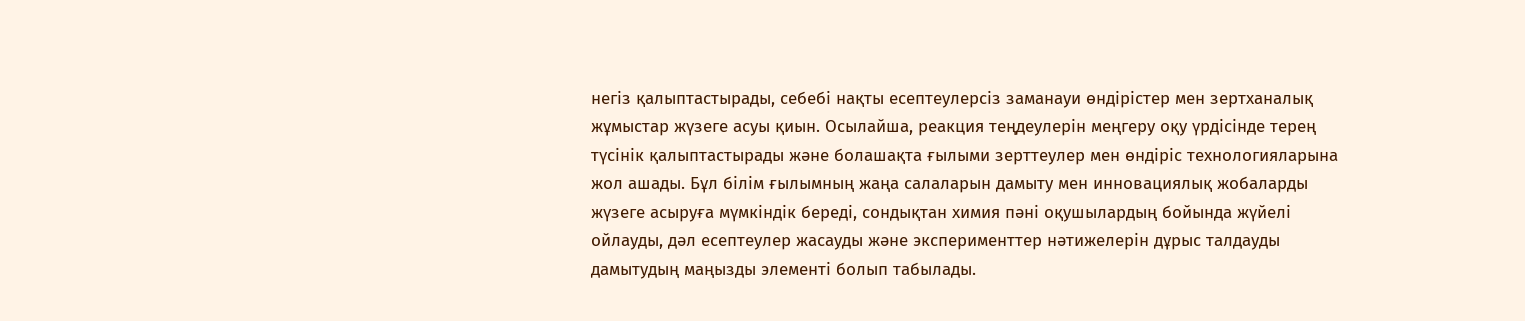негіз қалыптастырады, себебі нақты есептеулерсіз заманауи өндірістер мен зертханалық жұмыстар жүзеге асуы қиын. Осылайша, реакция теңдеулерін меңгеру оқу үрдісінде терең түсінік қалыптастырады және болашақта ғылыми зерттеулер мен өндіріс технологияларына жол ашады. Бұл білім ғылымның жаңа салаларын дамыту мен инновациялық жобаларды жүзеге асыруға мүмкіндік береді, сондықтан химия пәні оқушылардың бойында жүйелі ойлауды, дәл есептеулер жасауды және эксперименттер нәтижелерін дұрыс талдауды дамытудың маңызды элементі болып табылады.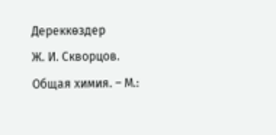Дереккөздер
Ж. И. Скворцов. Общая химия. – М.: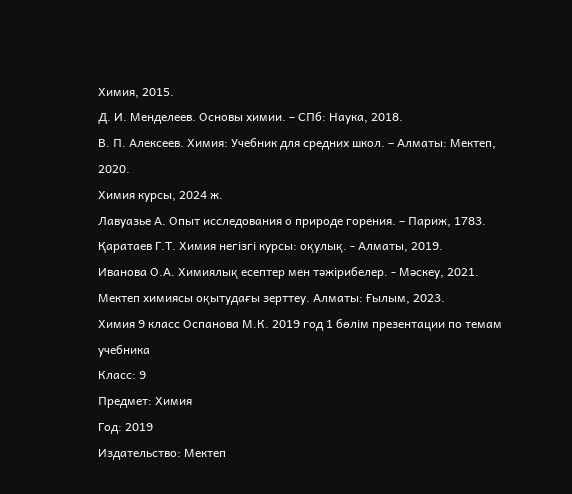Химия, 2015.
Д. И. Менделеев. Основы химии. – СПб: Наука, 2018.
В. П. Алексеев. Химия: Учебник для средних школ. – Алматы: Мектеп, 2020.
Химия курсы, 2024 ж.
Лавуазье А. Опыт исследования о природе горения. – Париж, 1783.
Қаратаев Г.Т. Химия негізгі курсы: оқулық. - Алматы, 2019.
Иванова О.А. Химиялық есептер мен тәжірибелер. - Мәскеу, 2021.
Мектеп химиясы оқытудағы зерттеу. Алматы: Ғылым, 2023.
Химия 9 класс Оспанова М.К. 2019 год 1 бөлім презентации по темам учебника
Класс: 9
Предмет: Химия
Год: 2019
Издательство: Мектеп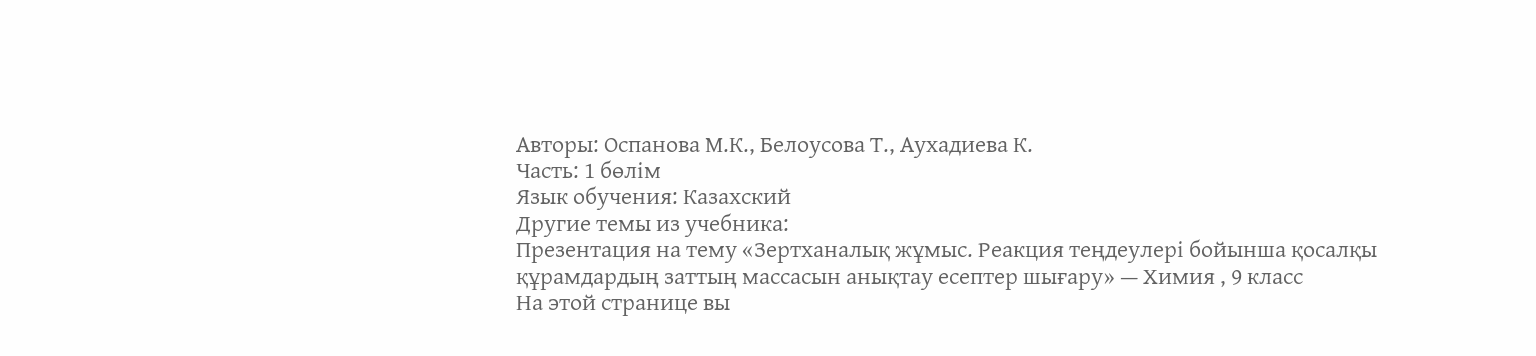Авторы: Оспанова М.К., Белоусова Т., Аухадиева К.
Часть: 1 бөлім
Язык обучения: Казахский
Другие темы из учебника:
Презентация на тему «Зертханалық жұмыс. Реакция теңдеулері бойынша қосалқы құрамдардың заттың массасын анықтау есептер шығару» — Химия , 9 класс
На этой странице вы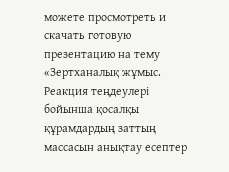можете просмотреть и скачать готовую презентацию на тему «Зертханалық жұмыс. Реакция теңдеулері бойынша қосалқы құрамдардың заттың массасын анықтау есептер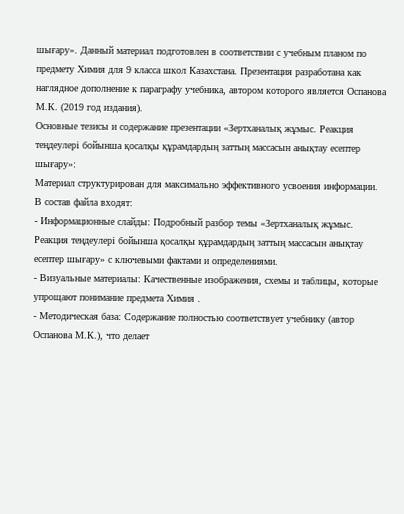шығару». Данный материал подготовлен в соответствии с учебным планом по предмету Химия для 9 класса школ Казахстана. Презентация разработана как наглядное дополнение к параграфу учебника, автором которого является Оспанова М.К. (2019 год издания).
Основные тезисы и содержание презентации «Зертханалық жұмыс. Реакция теңдеулері бойынша қосалқы құрамдардың заттың массасын анықтау есептер шығару»:
Материал структурирован для максимально эффективного усвоения информации. В состав файла входят:
- Информационные слайды: Подробный разбор темы «Зертханалық жұмыс. Реакция теңдеулері бойынша қосалқы құрамдардың заттың массасын анықтау есептер шығару» с ключевыми фактами и определениями.
- Визуальные материалы: Качественные изображения, схемы и таблицы, которые упрощают понимание предмета Химия .
- Методическая база: Содержание полностью соответствует учебнику (автор Оспанова М.К.), что делает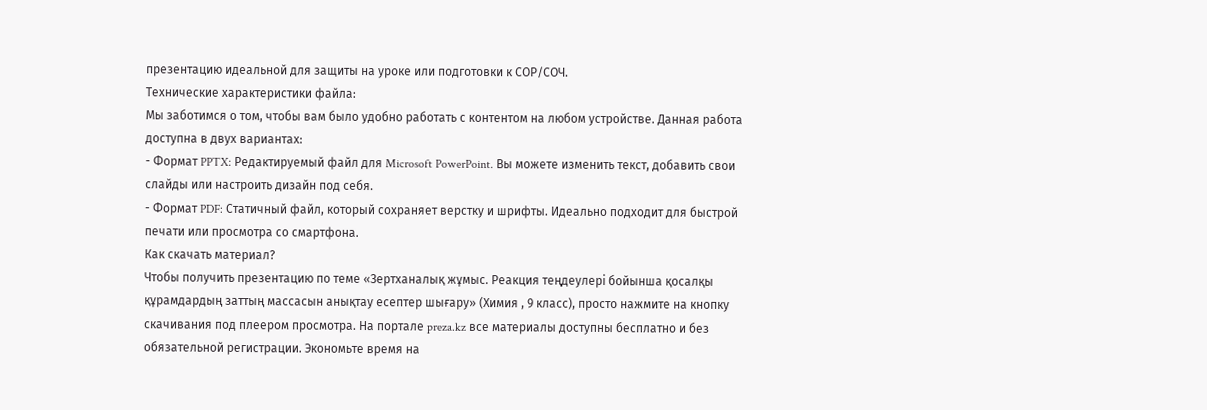презентацию идеальной для защиты на уроке или подготовки к СОР/СОЧ.
Технические характеристики файла:
Мы заботимся о том, чтобы вам было удобно работать с контентом на любом устройстве. Данная работа доступна в двух вариантах:
- Формат PPTX: Редактируемый файл для Microsoft PowerPoint. Вы можете изменить текст, добавить свои слайды или настроить дизайн под себя.
- Формат PDF: Статичный файл, который сохраняет верстку и шрифты. Идеально подходит для быстрой печати или просмотра со смартфона.
Как скачать материал?
Чтобы получить презентацию по теме «Зертханалық жұмыс. Реакция теңдеулері бойынша қосалқы құрамдардың заттың массасын анықтау есептер шығару» (Химия , 9 класс), просто нажмите на кнопку скачивания под плеером просмотра. На портале preza.kz все материалы доступны бесплатно и без обязательной регистрации. Экономьте время на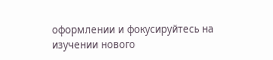оформлении и фокусируйтесь на изучении нового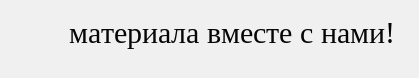материала вместе с нами!